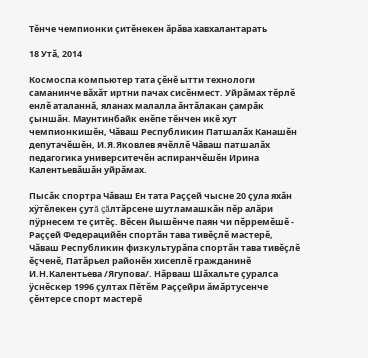Тĕнче чемпионки çитĕнекен ăрăва хавхалантарать

18 Утă, 2014

Космоспа компьютер тата çĕнĕ ытти технологи саманинче вăхăт иртни пачах сисĕнмест. Уйрăмах тĕрлĕ енлĕ аталаннă, яланах малалла ăнтăлакан çамрăк çыншăн. Маунтинбайк енĕпе тĕнчен икĕ хут чемпионкишĕн, Чăваш Республикин Патшалăх Канашĕн депутачĕшĕн, И.Я.Яковлев ячĕллĕ Чăваш патшалăх педагогика университечĕн аспиранчĕшĕн Ирина Калентьевăшăн уйрăмах.

Пысăк спортра Чăваш Ен тата Раççей чысне 20 çула яхăн хÿтĕлекен çутă çăлтăрсене шутламашкăн пĕр алăри пÿрнесем те çитĕç. Вĕсен йышĕнче паян чи пĕрремĕшĕ - Раççей Федерацийĕн спортăн тава тивĕçлĕ мастерĕ, Чăваш Республикин физкультурăпа спортăн тава тивĕçлĕ ĕçченĕ, Патăрьел районĕн хисеплĕ гражданинĕ И.Н.Калентьева /Ягупова/. Нăрваш Шăхальте çуралса ÿснĕскер 1996 çултах Пĕтĕм Раççейри ăмăртусенче çĕнтерсе спорт мастерĕ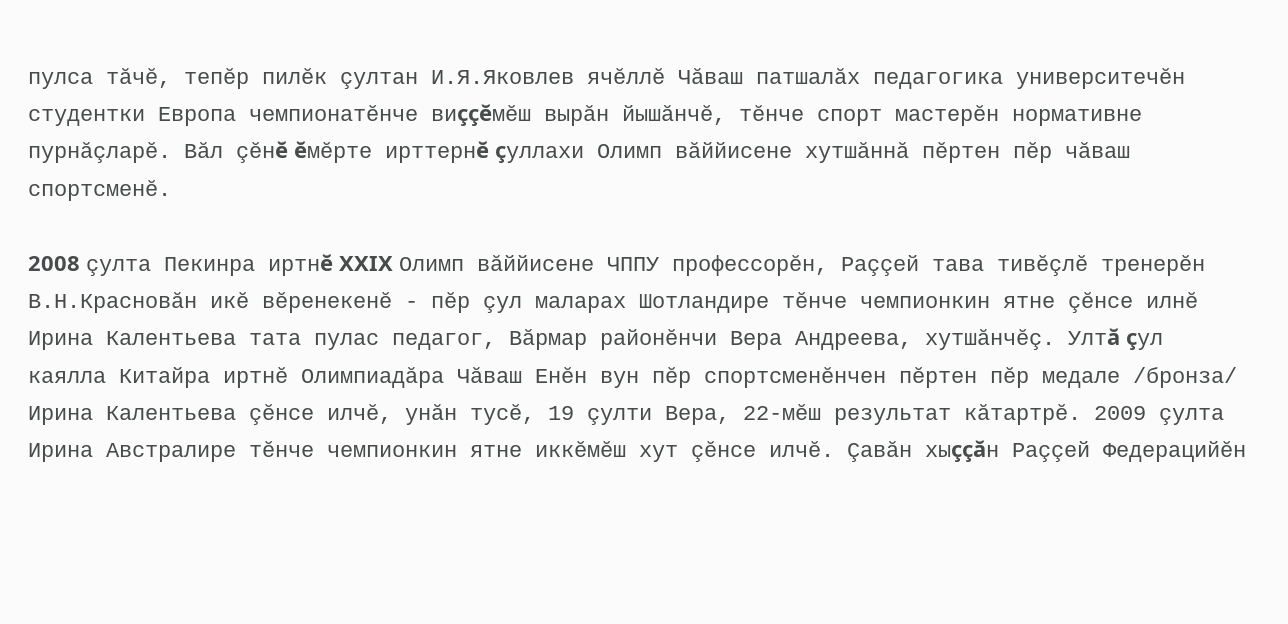пулса тăчĕ, тепĕр пилĕк çултан И.Я.Яковлев ячĕллĕ Чăваш патшалăх педагогика университечĕн студентки Европа чемпионатĕнче виççĕмĕш вырăн йышăнчĕ, тĕнче спорт мастерĕн нормативне пурнăçларĕ. Вăл çĕнĕ ĕмĕрте ирттернĕ çуллахи Олимп вăййисене хутшăннă пĕртен пĕр чăваш спортсменĕ.

2008 çулта Пекинра иртнĕ XXIX Олимп вăййисене ЧППУ профессорĕн, Раççей тава тивĕçлĕ тренерĕн В.Н.Красновăн икĕ вĕренекенĕ - пĕр çул маларах Шотландире тĕнче чемпионкин ятне çĕнсе илнĕ Ирина Калентьева тата пулас педагог, Вăрмар районĕнчи Вера Андреева, хутшăнчĕç. Ултă çул каялла Китайра иртнĕ Олимпиадăра Чăваш Енĕн вун пĕр спортсменĕнчен пĕртен пĕр медале /бронза/ Ирина Калентьева çĕнсе илчĕ, унăн тусĕ, 19 çулти Вера, 22-мĕш результат кăтартрĕ. 2009 çулта Ирина Австралире тĕнче чемпионкин ятне иккĕмĕш хут çĕнсе илчĕ. Çавăн хыççăн Раççей Федерацийĕн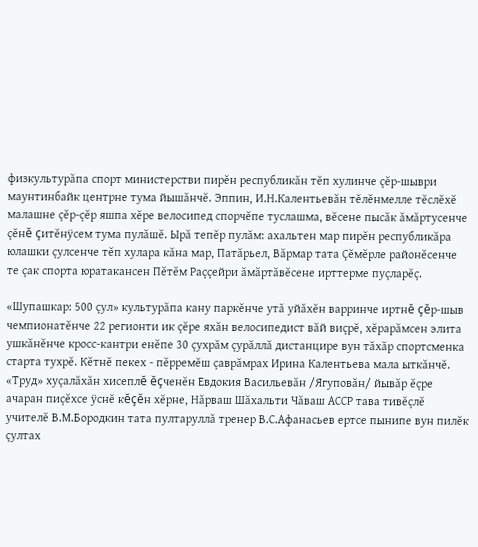физкультурăпа спорт министерстви пирĕн республикăн тĕп хулинче çĕр-шыври маунтинбайк центрне тума йышăнчĕ. Эппин, И.Н.Калентьевăн тĕлĕнмелле тĕслĕхĕ малашне çĕр-çĕр яшпа хĕре велосипед спорчĕпе туслашма, вĕсене пысăк ăмăртусенче çĕнĕ çитĕнÿсем тума пулăшĕ. Ырă тепĕр пулăм: ахальтен мар пирĕн республикăра юлашки çулсенче тĕп хулара кăна мар, Патăрьел, Вăрмар тата Çĕмĕрле районĕсенче те çак спорта юратакансен Пĕтĕм Раççейри ăмăртăвĕсене ирттерме пуçларĕç.

«Шупашкар: 500 çул» культурăпа кану паркĕнче утă уйăхĕн варринче иртнĕ çĕр-шыв чемпионатĕнче 22 регионти ик çĕре яхăн велосипедист вăй виçрĕ, хĕрарăмсен элита ушкăнĕнче кросс-кантри енĕпе 30 çухрăм çурăллă дистанцире вун тăхăр спортсменка старта тухрĕ. Кĕтнĕ пекех - пĕрремĕш çаврăмрах Ирина Калентьева мала ыткăнчĕ. «Труд» хуçалăхăн хисеплĕ ĕçченĕн Евдокия Васильевăн /Ягуповăн/ йывăр ĕçре ачаран пиçĕхсе ÿснĕ кĕçĕн хĕрне, Нăрваш Шăхальти Чăваш АССР тава тивĕçлĕ учителĕ В.М.Бородкин тата пултаруллă тренер В.С.Афанасьев ертсе пынипе вун пилĕк çултах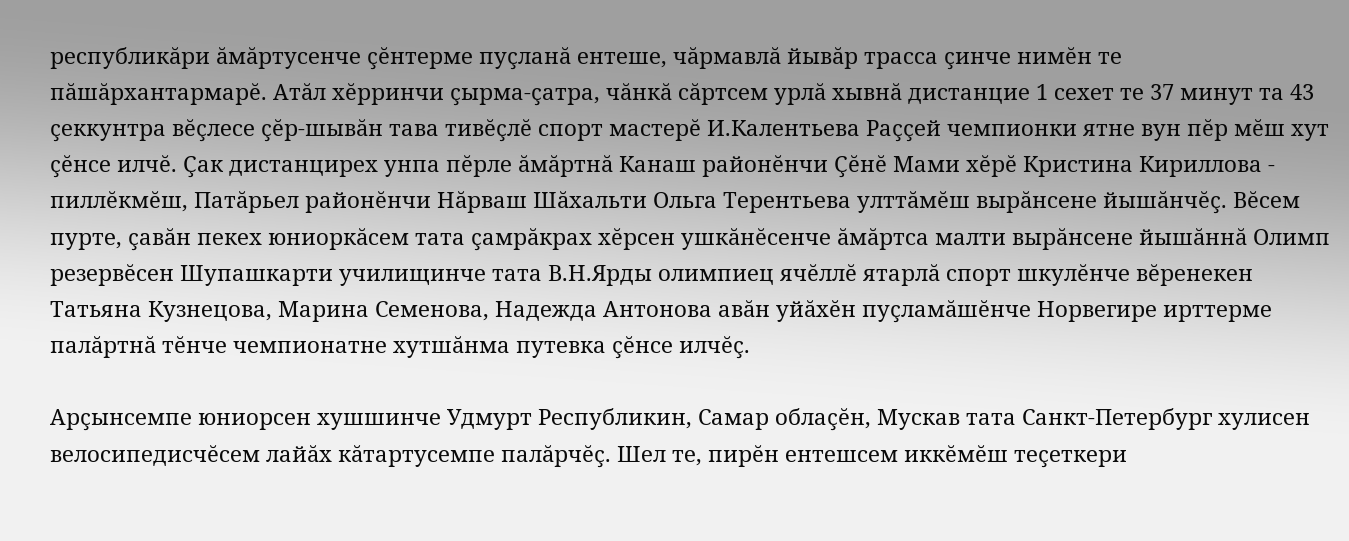республикăри ăмăртусенче çĕнтерме пуçланă ентеше, чăрмавлă йывăр трасса çинче нимĕн те пăшăрхантармарĕ. Атăл хĕрринчи çырма-çатра, чăнкă сăртсем урлă хывнă дистанцие 1 сехет те 37 минут та 43 çеккунтра вĕçлесе çĕр-шывăн тава тивĕçлĕ спорт мастерĕ И.Калентьева Раççей чемпионки ятне вун пĕр мĕш хут çĕнсе илчĕ. Çак дистанцирех унпа пĕрле ăмăртнă Канаш районĕнчи Çĕнĕ Мами хĕрĕ Кристина Кириллова - пиллĕкмĕш, Патăрьел районĕнчи Нăрваш Шăхальти Ольга Терентьева улттăмĕш вырăнсене йышăнчĕç. Вĕсем пурте, çавăн пекех юниоркăсем тата çамрăкрах хĕрсен ушкăнĕсенче ăмăртса малти вырăнсене йышăннă Олимп резервĕсен Шупашкарти училищинче тата В.Н.Ярды олимпиец ячĕллĕ ятарлă спорт шкулĕнче вĕренекен Татьяна Кузнецова, Марина Семенова, Надежда Антонова авăн уйăхĕн пуçламăшĕнче Норвегире ирттерме палăртнă тĕнче чемпионатне хутшăнма путевка çĕнсе илчĕç.

Арçынсемпе юниорсен хушшинче Удмурт Республикин, Самар облаçĕн, Мускав тата Санкт-Петербург хулисен велосипедисчĕсем лайăх кăтартусемпе палăрчĕç. Шел те, пирĕн ентешсем иккĕмĕш теçеткери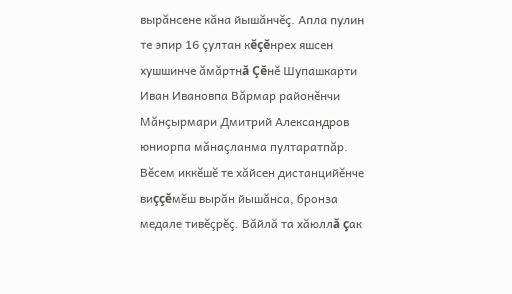вырăнсене кăна йышăнчĕç. Апла пулин те эпир 16 çултан кĕçĕнрех яшсен хушшинче ăмăртнă Çĕнĕ Шупашкарти Иван Ивановпа Вăрмар районĕнчи Мăнçырмари Дмитрий Александров юниорпа мăнаçланма пултаратпăр. Вĕсем иккĕшĕ те хăйсен дистанцийĕнче виççĕмĕш вырăн йышăнса, бронза медале тивĕçрĕç. Вăйлă та хăюллă çак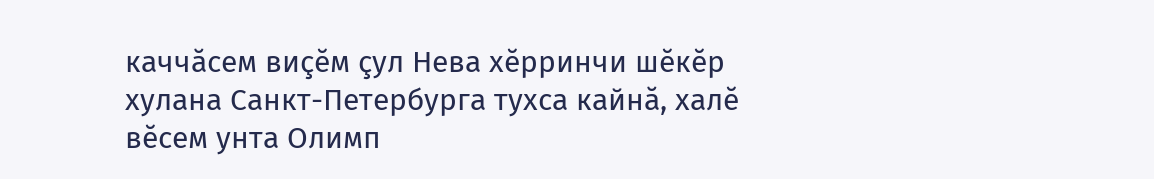каччăсем виçĕм çул Нева хĕрринчи шĕкĕр хулана Санкт-Петербурга тухса кайнă, халĕ вĕсем унта Олимп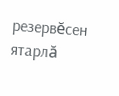резервĕсен ятарлă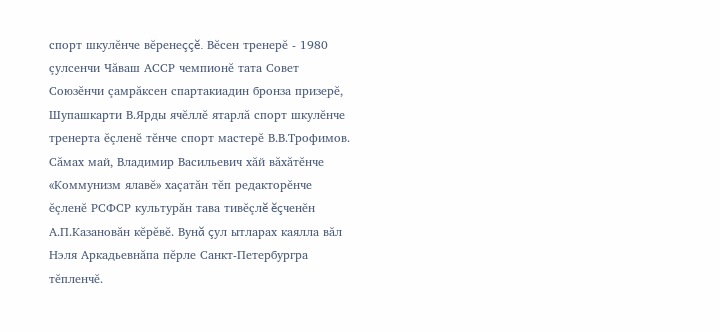спорт шкулĕнче вĕренеççĕ. Вĕсен тренерĕ - 1980 çулсенчи Чăваш АССР чемпионĕ тата Совет Союзĕнчи çамрăксен спартакиадин бронза призерĕ, Шупашкарти В.Ярды ячĕллĕ ятарлă спорт шкулĕнче тренерта ĕçленĕ тĕнче спорт мастерĕ В.В.Трофимов. Сăмах май, Владимир Васильевич хăй вăхăтĕнче «Коммунизм ялавĕ» хаçатăн тĕп редакторĕнче ĕçленĕ РСФСР культурăн тава тивĕçлĕ ĕçченĕн А.П.Казановăн кĕрĕвĕ. Вунă çул ытларах каялла вăл Нэля Аркадьевнăпа пĕрле Санкт-Петербургра тĕпленчĕ.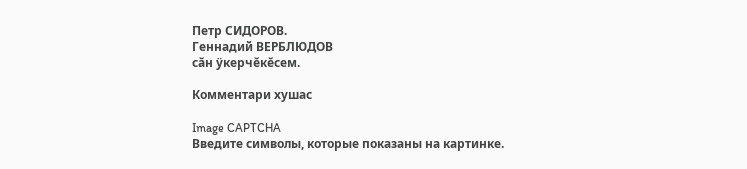Петр СИДОРОВ.
Геннадий ВЕРБЛЮДОВ
сăн ÿкерчĕкĕсем.

Комментари хушас

Image CAPTCHA
Введите символы, которые показаны на картинке.